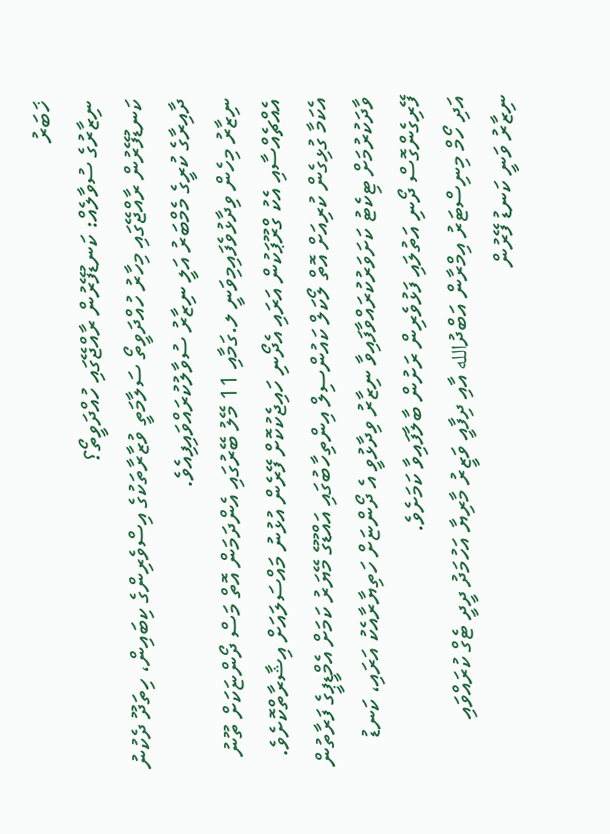ޚަބަރު
ނިޒާރުގެ ސުވާލެއް: ކަނޑުފޭރުން ރާއްޖޭގައި ހުއްދަވީތޯ؟
ކަނޑުފޭރުން ރާއްޖޭގައި މިހާރު ހުއްދަވީތޯ ސަލާމަތީ ވުޒާރާތަކުގެ އިސްވެރިންގެ ކިބައިން، ހިތަދޫ ދެކުނު ދާއިރާގެ ކުރީގެ މެމްބަރު އަލީ ނިޒާރު ސުވާލުކުރައްވައިފިއެވެ.
ނިޒާރު މިހެން ވިދާޅުވެފައިމިވަނީ ލ.ގަމާއި 11 މޭލު ބޭރުގައި އެންދަމަން އޮތް މަސް ދޯންޏަކަށް ތޫނު އެއްޗެއްސާއި އެކު ގްރޫޕަކުން އަރައި އެދޯނި ހައިޖެކުކޮށް ފޭރެން އުޅުނު މައްސަލައަށް އިޝާރާތްކޮށެވެ.
އެކަމާ ގުޅިގެން ކުރިއަށް އޮތް ލޯކަލް ކައުންސިލް އިންތިހާބުގައި އައްޑޫގެ މޭޔަރު ކަމަށް އެމްޑީޕީގެ ފަރާތުން ވާދަކުރުމަށް ޓިކެޓު ކަށަވަރުކުރައްވާފައިވާ ނިޒާރު ވިދާޅުވީ އެ ދޯންޏަށް ހަތިޔާރާއެކު އަރައި، ކަނޑު ފޭރިގެންގޮސް ދޯނި އަތުލައި ފަޅުވެރިން ރަށުން ބާލާފައިވާ ކަމަށެވެ.
އަދި ހޯމް މިނިސްޓަރު އިމްރާން އަބްދުالله އާއި ދިފާއީ ވަޒީރު މާރިޔާ އަހުމަދު ދީދީ ޓެގް ކުރައްވައި ނިޒާރު ވަނީ ކަނޑު ފޭރުން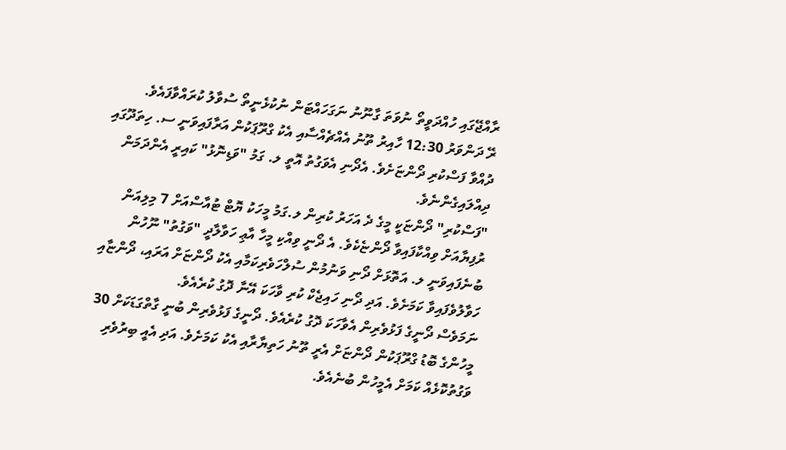ރާއްޖޭގައި ހުއްދަވީތޯ ނުވަތަ ގާނޫނު ނަގަހައްޓަން ނުކުޅެނީތޯ ސުވާލު ކުރައްވާފައެވެ.
ރޭ ދަންވަރު 12:30 ހާއިރު ތޫނު އެއްޗެއްސާއި އެކު ގްރޫޕަކުން އަރާފައިވަނީ ސ. ހިތަދޫގައި ދުއްވާ ފަސްކުރި ދޯންޏަށެވެ. އެދޯނި އެވަގުތު އޮތީ ލ. ގަމު "ވަޑިނޮޅު" ކައިރީ އެންދަމަން ދިއްލައިގެންނެވެ.
"ފަސްކުރި" ދޯންޏަކީ މީގެ ދެ އަހަރު ކުރިން ލ.ގަމު މީހަކު ޔޮޓް ޓުއާސްއަށް 7 މިލިއަން ރުފިޔާއަށް ވިއްކާފައިވާ ދޯންޏެކެވެ. އެ ދޯނީ ވިއްކި މީހާ އާޢި ހަވާލާދީ "ވަގުތު" ނޫހުން ބުނެފައިވަނީ ލ. އަތޮޅަށް ދޯނި ވަނުމުން ސުލްހަވެރިކަމާއި އެކު ދޯންޏަށް އަރައި، ދޯންޏާއި ހަވާލުވެފައިވާ ކަމަށެވެ. އަދި ދޯނި ހައިޖެކް ކުރި ވާހަކަ އޭނާ ދޮގު ކުރެއެވެ.
ނަމަވެސް ދޯނީގެ ފަޅުވެރިން އެވާހަކަ ދޮގު ކުރެއެވެ. ދޯނީގެ ފަޅުވެރިން ބުނީ ގާތްގަޑަކަށް 30 މީހުންގެ ބޮޑު ގްރޫޕަކުން ދޯންޏަށް އެރީ ތޫނު ހަތިޔާރާއި އެކު ކަމަށެވެ. އަދި އެއީ ބިރުވެރި ވަގުތުކޮޅެއް ކަމަށް އެމީހުން ބުނެއެވެ.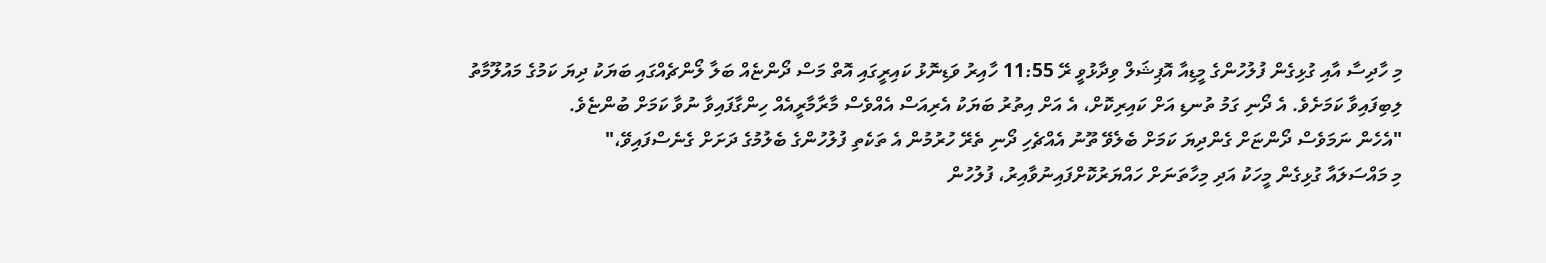މި ހާދިސާ އާއި ގުޅިގެން ފުލުހުންގެ މީޑިއާ އޮޕިޝަލް ވިދާޅުވީ ރޭ 11:55 ހާއިރު ވަޑިނޮޅު ކައިރީގައި އޮތް މަސް ދޯންޏެއް ބަލާ ލޯންޗެއްގައި ބަޔަކު ދިޔަ ކަމުގެ މައުލޫމާތު ލިބިފައިވާ ކަމަށެވެ. އެ ދޯނި ގަމު ތުނޑި އަށް ކައިރިކޮށް، އެ އަށް އިތުރު ބަޔަކު އެރިއަސް އެއްވެސް މާރާމާރީއެއް ހިންގާފައިވާ ނުވާ ކަމަށް ބުންޏެވެ.
"އެހެން ނަމަވެސް ދޯންޏަށް ގެންދިޔަ ކަމަށް ބެލެވޭ ތޫނު އެއްޗެހި ދޯނި ތެރޭ ހުރުމުން އެ ތަކެތި ފުލުހުންގެ ބެލުމުގެ ދަށަށް ގެނެސްފައިވޭ،"
މި މައްސަލައާ ގުޅިގެން މީހަކު އަދި މިހާތަނަށް ހައްޔަރުކޮށްފައިނުވާއިރު، ފުލުހުން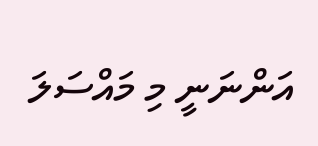އަންނަނީ މި މައްސަލަ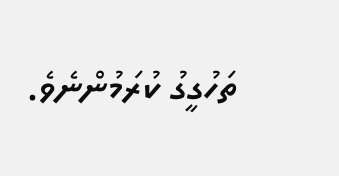ތަހުގީގު ކުރަމުންނެވެ.